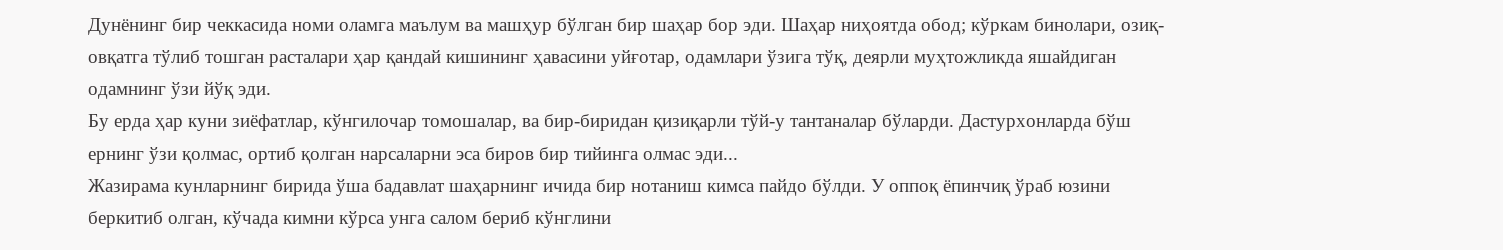Дунёнинг бир чеккасида номи оламга маълум ва машҳур бўлган бир шаҳар бор эди. Шаҳар ниҳоятда обод; кўркам бинолари, озиқ-овқатга тўлиб тошган расталари ҳар қандай кишининг ҳавасини уйғотар, одамлари ўзига тўқ, деярли муҳтожликда яшайдиган одамнинг ўзи йўқ эди.
Бу ерда ҳар куни зиёфатлар, кўнгилочар томошалар, ва бир-биридан қизиқарли тўй-у тантаналар бўларди. Дастурхонларда бўш ернинг ўзи қолмас, ортиб қолган нарсаларни эса биров бир тийинга олмас эди...
Жазирама кунларнинг бирида ўша бадавлат шаҳарнинг ичида бир нотаниш кимса пайдо бўлди. У оппоқ ёпинчиқ ўраб юзини беркитиб олган, кўчада кимни кўрса унга салом бериб кўнглини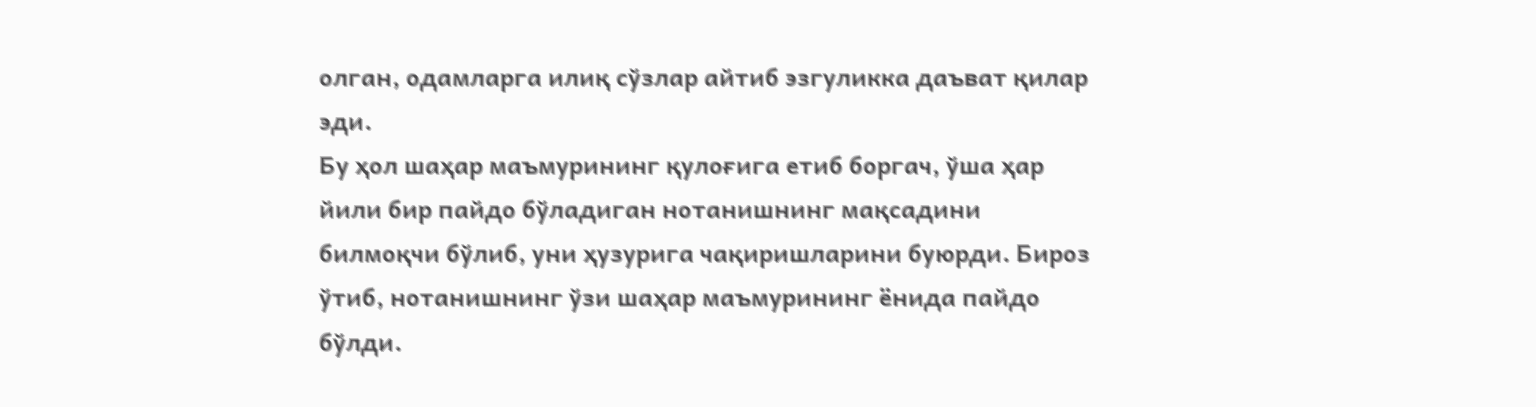олган, одамларга илиқ сўзлар айтиб эзгуликка даъват қилар эди.
Бу ҳол шаҳар маъмурининг қулоғига етиб боргач, ўша ҳар йили бир пайдо бўладиган нотанишнинг мақсадини билмоқчи бўлиб, уни ҳузурига чақиришларини буюрди. Бироз ўтиб, нотанишнинг ўзи шаҳар маъмурининг ёнида пайдо бўлди.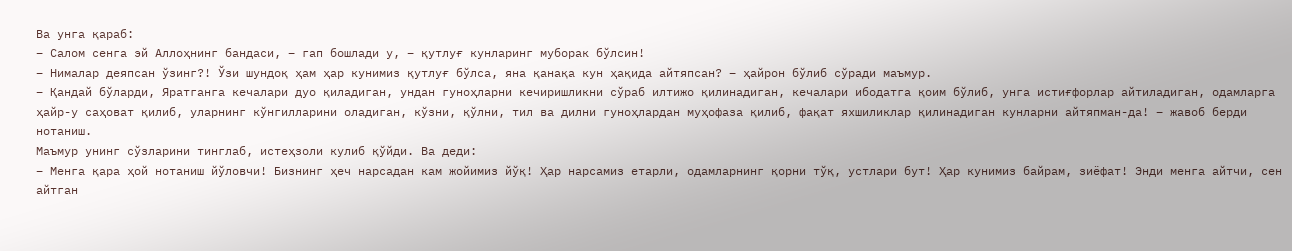Ва унга қараб:
− Салом сенга эй Аллоҳнинг бандаси, – гап бошлади у, − қутлуғ кунларинг муборак бўлсин!
− Нималар деяпсан ўзинг?! Ўзи шундоқ ҳам ҳар кунимиз қутлуғ бўлса, яна қанақа кун ҳақида айтяпсан? – ҳайрон бўлиб сўради маъмур.
− Қандай бўларди, Яратганга кечалари дуо қиладиган, ундан гуноҳларни кечиришликни сўраб илтижо қилинадиган, кечалари ибодатга қоим бўлиб, унга истиғфорлар айтиладиган, одамларга ҳайр-у саҳоват қилиб, уларнинг кўнгилларини оладиган, кўзни, қўлни, тил ва дилни гуноҳлардан муҳофаза қилиб, фақат яхшиликлар қилинадиган кунларни айтяпман-да! – жавоб берди нотаниш.
Маъмур унинг сўзларини тинглаб, истеҳзоли кулиб қўйди. Ва деди:
− Менга қара ҳой нотаниш йўловчи! Бизнинг ҳеч нарсадан кам жойимиз йўқ! Ҳар нарсамиз етарли, одамларнинг қорни тўқ, устлари бут! Ҳар кунимиз байрам, зиёфат! Энди менга айтчи, сен айтган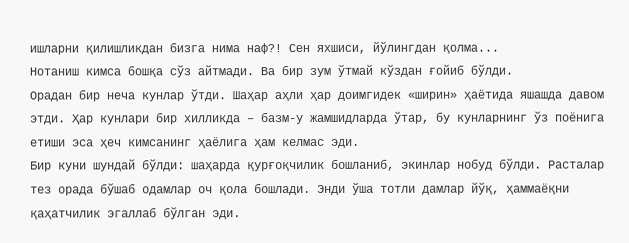ишларни қилишликдан бизга нима наф?! Сен яхшиси, йўлингдан қолма...
Нотаниш кимса бошқа сўз айтмади. Ва бир зум ўтмай кўздан ғойиб бўлди.
Орадан бир неча кунлар ўтди. Шаҳар аҳли ҳар доимгидек «ширин» ҳаётида яшашда давом этди. Ҳар кунлари бир хилликда – базм-у жамшидларда ўтар, бу кунларнинг ўз поёнига етиши эса ҳеч кимсанинг ҳаёлига ҳам келмас эди.
Бир куни шундай бўлди: шаҳарда қурғоқчилик бошланиб, экинлар нобуд бўлди. Расталар тез орада бўшаб одамлар оч қола бошлади. Энди ўша тотли дамлар йўқ, ҳаммаёқни қаҳатчилик эгаллаб бўлган эди.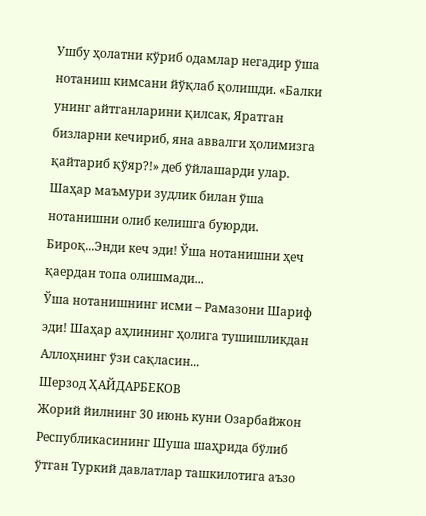Ушбу ҳолатни кўриб одамлар негадир ўша нотаниш кимсани йўқлаб қолишди. «Балки унинг айтганларини қилсак, Яратган бизларни кечириб, яна аввалги ҳолимизга қайтариб қўяр?!» деб ўйлашарди улар. Шаҳар маъмури зудлик билан ўша нотанишни олиб келишга буюрди. Бироқ...Энди кеч эди! Ўша нотанишни ҳеч қаердан топа олишмади...
Ўша нотанишнинг исми – Рамазони Шариф эди! Шаҳар аҳлининг ҳолига тушишликдан Аллоҳнинг ўзи сақласин...
Шерзод ҲАЙДАРБЕКОВ
Жорий йилнинг 30 июнь куни Озарбайжон Республикасининг Шуша шаҳрида бўлиб ўтган Туркий давлатлар ташкилотига аъзо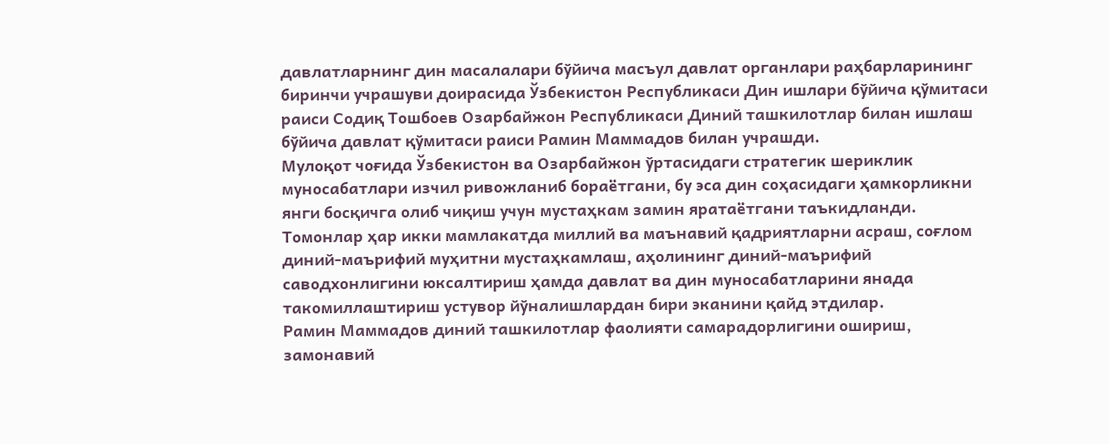давлатларнинг дин масалалари бўйича масъул давлат органлари раҳбарларининг биринчи учрашуви доирасида Ўзбекистон Республикаси Дин ишлари бўйича қўмитаси раиси Содиқ Тошбоев Озарбайжон Республикаси Диний ташкилотлар билан ишлаш бўйича давлат қўмитаси раиси Рамин Маммадов билан учрашди.
Мулоқот чоғида Ўзбекистон ва Озарбайжон ўртасидаги стратегик шериклик муносабатлари изчил ривожланиб бораётгани, бу эса дин соҳасидаги ҳамкорликни янги босқичга олиб чиқиш учун мустаҳкам замин яратаётгани таъкидланди.
Томонлар ҳар икки мамлакатда миллий ва маънавий қадриятларни асраш, соғлом диний-маърифий муҳитни мустаҳкамлаш, аҳолининг диний-маърифий саводхонлигини юксалтириш ҳамда давлат ва дин муносабатларини янада такомиллаштириш устувор йўналишлардан бири эканини қайд этдилар.
Рамин Маммадов диний ташкилотлар фаолияти самарадорлигини ошириш, замонавий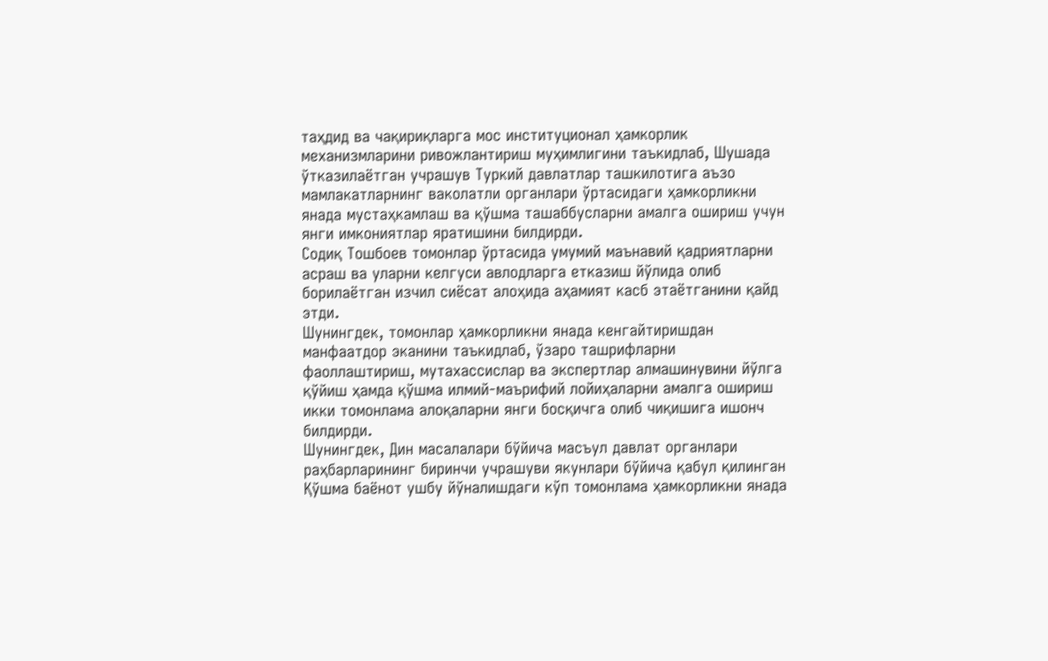таҳдид ва чақириқларга мос институционал ҳамкорлик механизмларини ривожлантириш муҳимлигини таъкидлаб, Шушада ўтказилаётган учрашув Туркий давлатлар ташкилотига аъзо мамлакатларнинг ваколатли органлари ўртасидаги ҳамкорликни янада мустаҳкамлаш ва қўшма ташаббусларни амалга ошириш учун янги имкониятлар яратишини билдирди.
Содиқ Тошбоев томонлар ўртасида умумий маънавий қадриятларни асраш ва уларни келгуси авлодларга етказиш йўлида олиб борилаётган изчил сиёсат алоҳида аҳамият касб этаётганини қайд этди.
Шунингдек, томонлар ҳамкорликни янада кенгайтиришдан манфаатдор эканини таъкидлаб, ўзаро ташрифларни фаоллаштириш, мутахассислар ва экспертлар алмашинувини йўлга қўйиш ҳамда қўшма илмий-маърифий лойиҳаларни амалга ошириш икки томонлама алоқаларни янги босқичга олиб чиқишига ишонч билдирди.
Шунингдек, Дин масалалари бўйича масъул давлат органлари раҳбарларининг биринчи учрашуви якунлари бўйича қабул қилинган Қўшма баёнот ушбу йўналишдаги кўп томонлама ҳамкорликни янада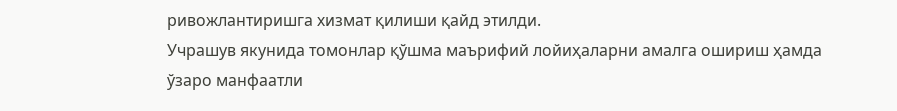ривожлантиришга хизмат қилиши қайд этилди.
Учрашув якунида томонлар қўшма маърифий лойиҳаларни амалга ошириш ҳамда ўзаро манфаатли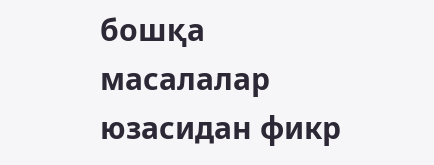бошқа масалалар юзасидан фикр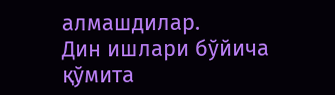алмашдилар.
Дин ишлари бўйича қўмита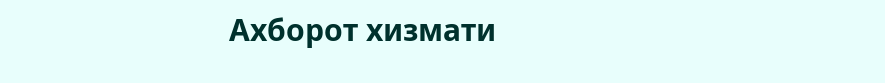Ахборот хизмати